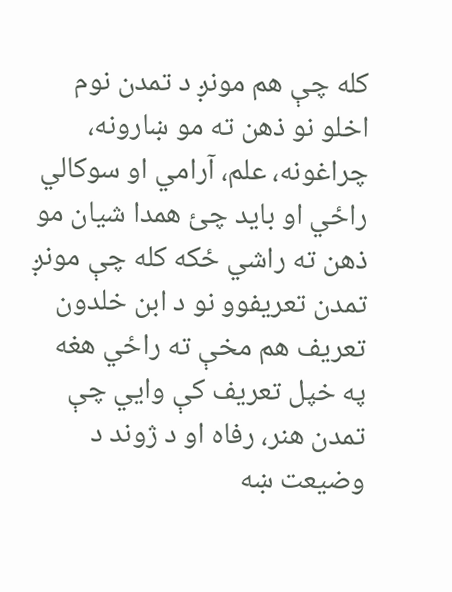کله چې هم مونږ د تمدن نوم اخلو نو ذهن ته مو ښارونه، چراغونه، علم، آرامي او سوکالي راځي او باید چئ همدا شیان مو ذهن ته راشي ځکه کله چې مونږ تمدن تعریفوو نو د ابن خلدون تعریف هم مخې ته راځي هغه په خپل تعریف کې وايي چې تمدن هنر، رفاه او د ژوند د وضیعت ښه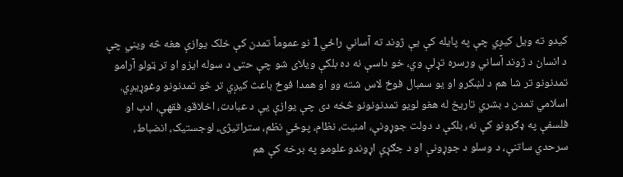کیدو ته ویل کیږي چې په پایله کې یې ژوند ته آساني راځي1 نو عموماً تمدن کې خلک یوازې هغه څه ویني چې د انسان د ژوند آساني ورسره تړلې وي، خو داسې نه ده بلکې ویلای شو چې حتی د سوله ایزو او تر ټولو آرامو تمدنونو تر شا هم د لښکرو او یو سمبال فوځ لاس شته وو او همدا فوځ باعث کیږي تر څو تمدنونو وغوړیږي. اسلامي تمدن د بشري تاریخ له هغو لویو تمدنونونو څخه دی چې یوازې یې د عبادت، اخلاقو، فقهې، ادب او فلسفې په ډګرونو کې نه، بلکې د دولت جوړونې، امنیت، نظام، پوځي نظم، ستراتیژۍ، لوجستیک، انضباط، سرحدي ساتنې، د وسلو د جوړونې او د جګړې اړوندو علومو په برخه کې هم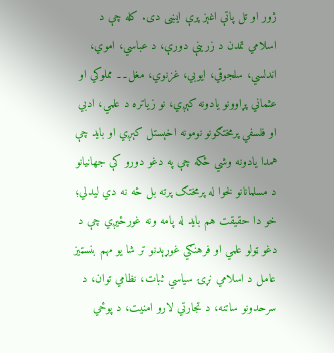ژور او تل پاتې اغېز پرې ایښی دی. کله چې د اسلامي تمدن د زرینې دورې، د عباسي، اموي، اندلسي، سلجوقي، ایوبي، غزنوي، مغل۔۔ مملوکي او عثماني پړاوونو یادونه کېږي، نو زیاتره د علمي، ادبي او فلسفي پرمختګونو نومونه اخېستل کېږي او باید چې همدا یادونه وشي ځکه چې په دغو دورو کې جهانیانو د مسلمانانو لخوا له پرمختګ پرته بل څه نه دي لیدلي؛ خو دا حقیقت هم باید له پامه ونه غورځیږي چې د دغو ټولو علمي او فرهنګي غوړېدنو تر شا یو مهم بنسټیز عامل د اسلامي نړۍ سیاسي ثبات، نظامي توان، د سرحدونو ساتنه، د تجارتي لارو امنیت، د پوځي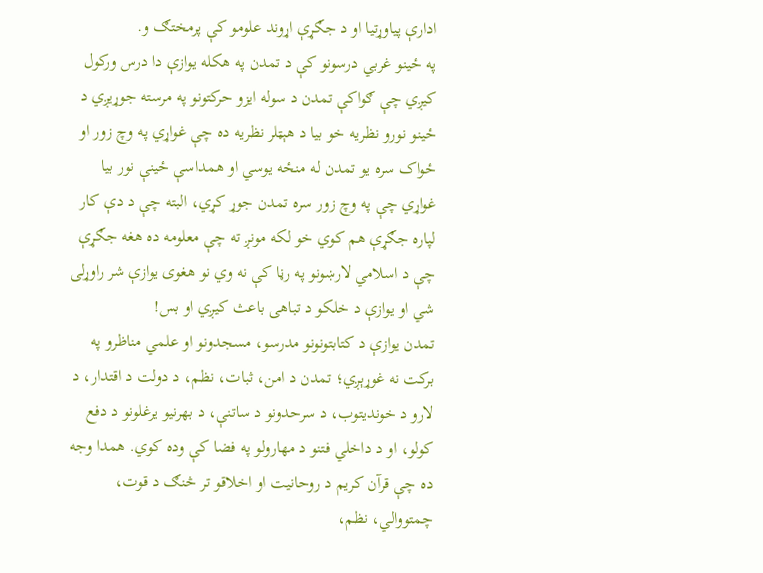ادارې پیاوړتیا او د جګړې اړوند علومو کې پرمختګ و.
په ځینو غربي درسونو کې د تمدن په هکله یوازې دا درس ورکول کیږي چې ګواکې تمدن د سوله ایزو حرکتونو په مرسته جوړیږي د ځینو نورو نظریه خو بیا د هېټلر نظریه ده چې غواړي په وچ زور او ځواک سره یو تمدن له منځه یوسي او همداسې ځینې نور بیا غواړي چې په وچ زور سره تمدن جوړ کړي، البته چې د دې کار لپاره جګړې هم کوي خو لکه مونږ ته چې معلومه ده هغه جګړې چې د اسلامي لارښونو په رڼا کې نه وي نو هغوی یوازې شر راوړلی شي او یوازې د خلکو د تباهی باعث کیږي او بس!
تمدن یوازې د کتابتونونو مدرسو، مسجدونو او علمي مناظرو په برکت نه غوړېږي؛ تمدن د امن، ثبات، نظم، د دولت د اقتدار، د لارو د خوندیتوب، د سرحدونو د ساتنې، د بهرنیو یرغلونو د دفع کولو، او د داخلي فتنو د مهارولو په فضا کې وده کوي. همدا وجه ده چې قرآن کریم د روحانیت او اخلاقو تر څنګ د قوت، چمتووالي، نظم،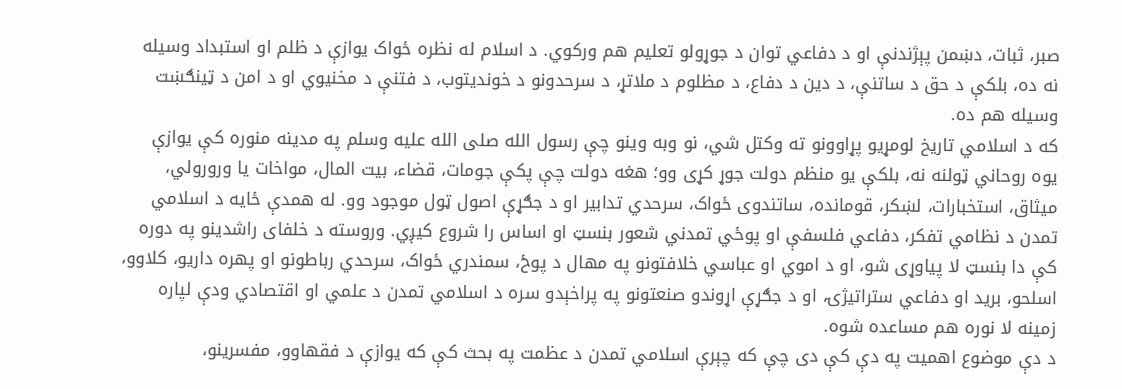صبر، ثبات، دښمن پېژندنې او د دفاعي توان د جوړولو تعلیم هم ورکوي. د اسلام له نظره ځواک یوازې د ظلم او استبداد وسیله نه ده، بلکې د حق د ساتنې، د دین د دفاع، د مظلوم د ملاتړ، د سرحدونو د خوندیتوب، د فتنې د مخنیوي او د امن د ټینګښت وسیله هم ده.
که د اسلامي تاریخ لومړیو پړاوونو ته وکتل شي، نو وبه وینو چې رسول الله صلی الله علیه وسلم په مدینه منوره کې یوازې یوه روحاني ټولنه نه، بلکې یو منظم دولت جوړ کړی وو؛ هغه دولت چې پکې جومات، قضاء، بیت المال، مواخات یا ورورولي، میثاق، استخبارات، لښکر، قومانده، ساتندوی ځواک، سرحدي تدابیر او د جګړې اصول ټول موجود وو. له همدې ځایه د اسلامي تمدن د نظامي تفکر، دفاعي فلسفې او پوځي تمدني شعور بنسټ او اساس را شروع کیږي. وروسته د خلفای راشدینو په دوره کې دا بنسټ لا پیاوړی شو، او د اموي او عباسي خلافتونو په مهال د پوځ، سمندري ځواک، سرحدي رباطونو او پهره داریو، کلاوو، اسلحو، برید او دفاعي ستراتیژۍ، او د جګړې اړوندو صنعتونو په پراخېدو سره د اسلامي تمدن د علمي او اقتصادي ودې لپاره زمینه لا نوره هم مساعده شوه.
د دې موضوع اهمیت په دې کې دی چې که چېرې اسلامي تمدن د عظمت په بحث کې که یوازې د فقهاوو، مفسرینو،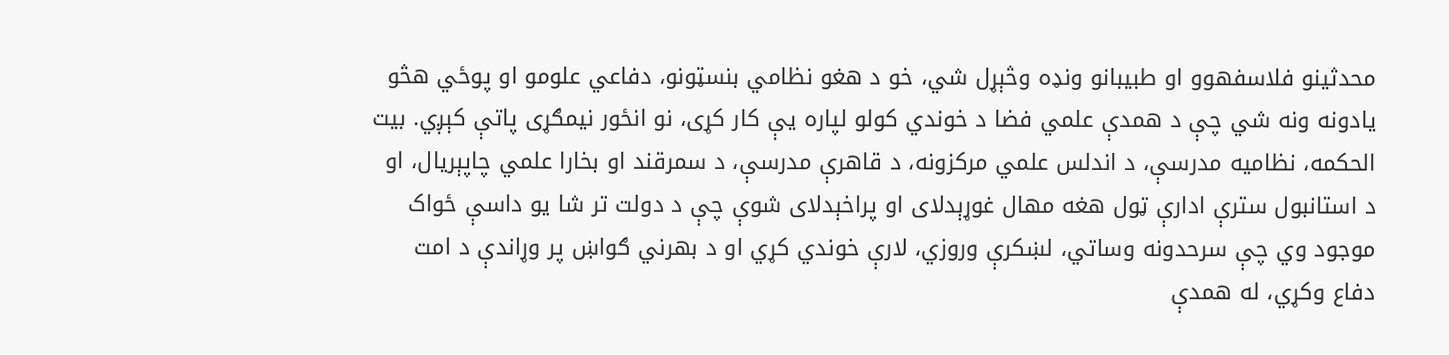محدثینو فلاسفهوو او طبیبانو ونډه وڅېړل شي، خو د هغو نظامي بنسټونو، دفاعي علومو او پوځي هڅو یادونه ونه شي چې د همدې علمي فضا د خوندي کولو لپاره یې کار کړی، نو انځور نیمګړی پاتې کېږي. بیت الحکمه، نظامیه مدرسې، د اندلس علمي مرکزونه، د قاهرې مدرسې، د سمرقند او بخارا علمي چاپېریال، او د استانبول سترې ادارې ټول هغه مهال غوړېدلای او پراخېدلای شوې چې د دولت تر شا یو داسې ځواک موجود وي چې سرحدونه وساتي، لښکرې وروزي، لارې خوندي کړي او د بهرني ګواښ پر وړاندې د امت دفاع وکړي، له همدې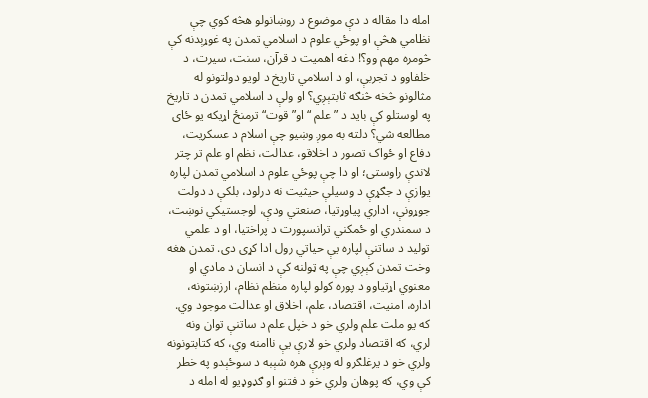امله دا مقاله د دې موضوع د روښانولو هڅه کوي چې نظامي هڅې او پوځي علوم د اسلامي تمدن په غوړېدنه کې څومره مهم وو؟! دغه اهمیت د قرآن، سنت، سیرت، د خلفاوو د تجربې، او د اسلامي تاریخ د لویو دولتونو له مثالونو څخه څنګه ثابتېږي؟ او ولې د اسلامي تمدن د تاریخ په لوستلو کې باید د ”علم “ او” قوت“ ترمنځ اړیکه یو ځای مطالعه شي؟ دلته به موږ وښیو چې اسلام د عسکريت، دفاع او ځواک تصور د اخلاقو، عدالت، نظم او علم تر چتر لاندې راوستی؛ او دا چې پوځي علوم د اسلامي تمدن لپاره یوازې د جګړې د وسیلې حیثیت نه درلود، بلکې د دولت جوړونې، اداري پیاوړتیا، صنعتي ودې، لوجستیکي نوښت، د سمندري او ځمکني ترانسپورت د پراختیا، او د علمي تولید د ساتنې لپاره یې حیاتي رول ادا کړی دی. تمدن هغه وخت تمدن کېږي چې په ټولنه کې د انسان د مادي او معنوي اړتیاوو د پوره کولو لپاره منظم نظام، ارزښتونه، اداره، امنیت، اقتصاد، علم، اخلاق او عدالت موجود وي. که یو ملت علم ولري خو د خپل علم د ساتنې توان ونه لري، که اقتصاد ولري خو لارې یې ناامنه وي، که کتابتونونه ولري خو د یرغلګرو له وېرې هره شېبه د سوځېدو په خطر کې وي، که پوهان ولري خو د فتنو او ګډوډیو له امله د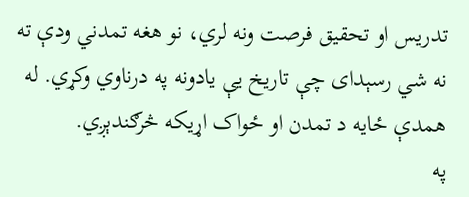تدریس او تحقیق فرصت ونه لري، نو هغه تمدني ودې ته نه شي رسېدای چې تاریخ یې یادونه په درناوي وکړي. له همدې ځایه د تمدن او ځواک اړیکه څرګندېږي.
په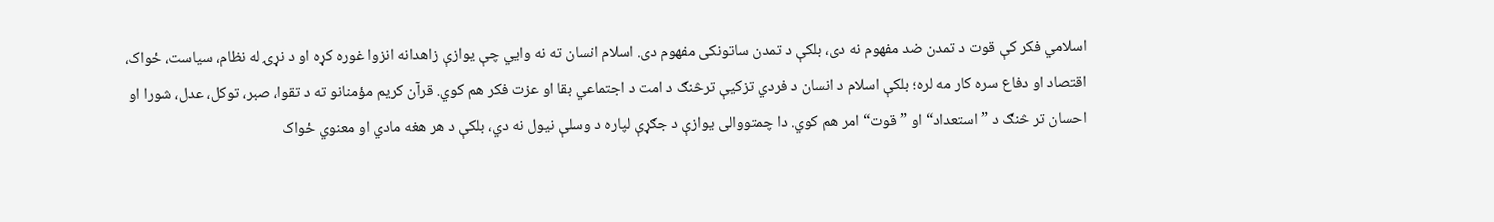اسلامي فکر کې قوت د تمدن ضد مفهوم نه دی، بلکې د تمدن ساتونکی مفهوم دی. اسلام انسان ته نه وايي چې یوازې زاهدانه انزوا غوره کړه او د نړۍ له نظام، سیاست، ځواک، اقتصاد او دفاع سره کار مه لره؛ بلکې اسلام د انسان د فردي تزکیې ترڅنګ د امت د اجتماعي بقا او عزت فکر هم کوي. قرآن کریم مؤمنانو ته د تقوا، صبر، توکل، عدل، شورا او احسان تر څنګ د ”استعداد“ او ”قوت“ امر هم کوي. دا چمتووالی یوازې د جګړې لپاره د وسلې نیول نه دي، بلکې د هر هغه مادي او معنوي ځواک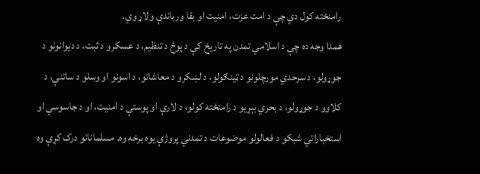رامنځته کول دي چې د امت عزت، امنیت او بقا ورباندې ولاړ وي.
همدا وجه ده چې د اسلامي تمدن په تاریخ کې د پوځ د تنظیم، د عسکرو د ثبت، د دیوانونو د جوړولو، د سرحدي مورچلونو د ټینګولو، د لښکرو د معاشاتو، د اسونو او وسلو د ساتنې، د کلاوو د جوړولو، د بحري بېړیو د رامنځته کولو، د لارې او پوستې د امنیت، او د جاسوسي او استخباراتي شبکو د فعالولو موضوعات د تمدني پروژې یوه برخه وه. مسلمانانو درک کړې وه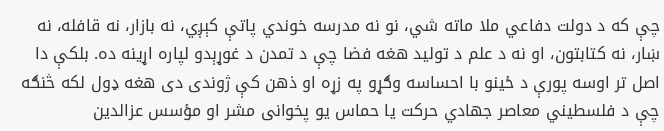چې که د دولت دفاعي ملا ماته شي، نو نه مدرسه خوندي پاتې کېږي، نه بازار، نه قافله، نه ښار، نه کتابتون، او نه د علم د تولید هغه فضا چې د تمدن د غوړېدو لپاره اړینه ده. بلکې دا اصل تر اوسه پورې د ځینو با احساسه وګړو په زړه او ذهن کې ژوندی دی هغه ډول لکه څنګه چې د فلسطيني معاصر جهادي حرکت یا حماس یو پخوانی مشر او مؤسس عزالدین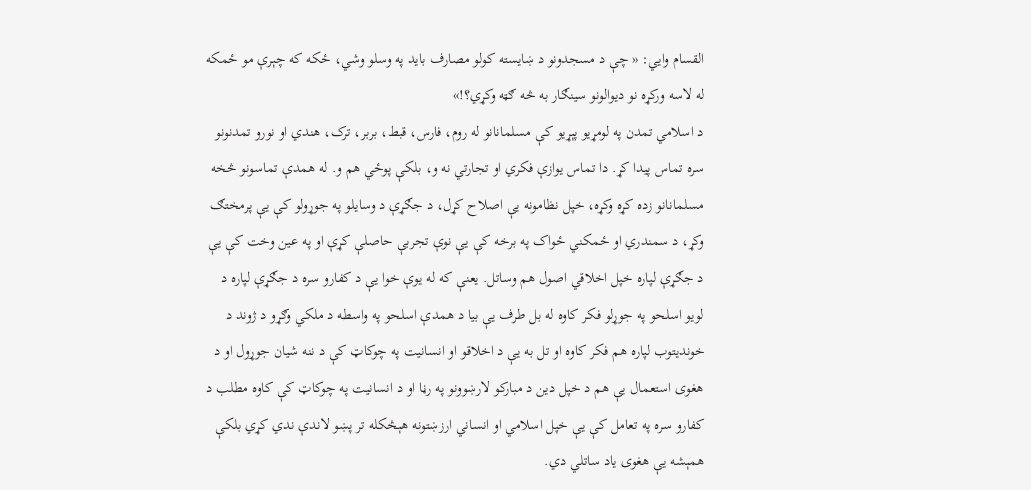القسام وايي: « چې د مسجدونو د ښایسته کولو مصارف باید په وسلو وشي، ځکه که چېرې مو ځمکه له لاسه ورکړه نو دیوالونو سینګار به څه ګټه وکړي؟!»
د اسلامي تمدن په لومړیو پېړیو کې مسلمانانو له روم، فارس، قبط، بربر، ترک، هندي او نورو تمدنونو سره تماس پیدا کړ. دا تماس یوازې فکري او تجارتي نه و، بلکې پوځي هم و. له همدې تماسونو څخه مسلمانانو زده کړه وکړه، خپل نظامونه یې اصلاح کړل، د جګړې د وسایلو په جوړولو کې یې پرمختګ وکړ، د سمندري او ځمکني ځواک په برخه کې یې نوې تجربې حاصلې کړې او په عین وخت کې یې د جګړې لپاره خپل اخلاقي اصول هم وساتل. یعنې که له یوې خوا یې د کفارو سره د جګړې لپاره د لویو اسلحو په جوړلو فکر کاوه له بل طرف یې بیا د همدې اسلحو په واسطه د ملکي وګړو د ژوند د خونديتوب لپاره هم فکر کاوه او تل به یې د اخلاقو او انسانیت په چوکاټ کې د ننه شیان جوړول او د هغوی استعمال یې هم د خپل دین د مبارکو لارښوونو په رڼا او د انسانیت په چوکاټ کې کاوه مطلب د کفارو سره په تعامل کې یې خپل اسلامي او انساني ارزښتونه هېڅکله تر پښو لاندې ندي کړي بلکې همېشه یې هغوی یاد ساتلي دي.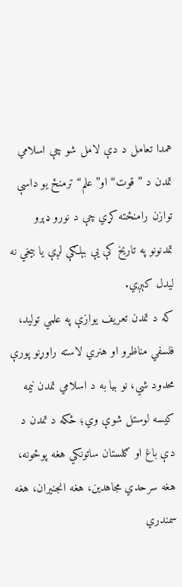همدا تعامل د دې لامل شو چې اسلامي تمدن د ” قوت“ او” علم“ ترمنځ یو داسې توازن رامنځته کړي چې د نورو ډېرو تمدنونو په تاریخ کې یې بېلګې لږې یا بیخي نه لیدل کېږي.
که د تمدن تعریف یوازې په علمي تولید، فلسفي مناظرو او هنري لاسته راوړنو پورې محدود شي، نو بیا به د اسلامي تمدن نیمه کیسه لوستل شوې وي؛ ځکه د تمدن د دې باغ او ګلستان ساتونکي هغه پوځونه، هغه سرحدي مجاهدین، هغه انجنیران، هغه سمندري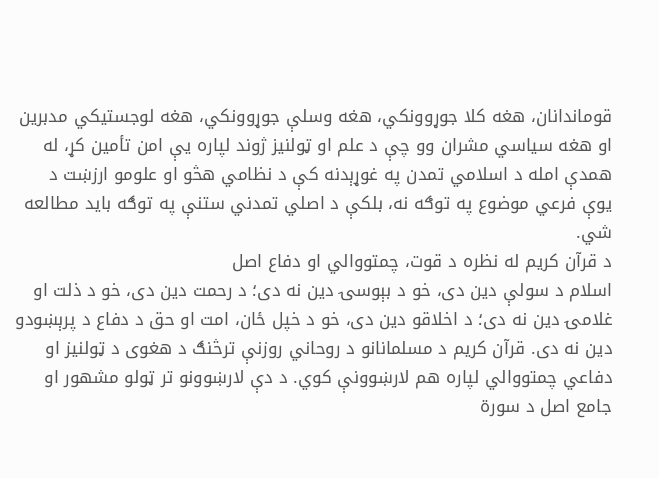قوماندانان، هغه کلا جوړوونکي، هغه وسلې جوړوونکي، هغه لوجستیکي مدبرین او هغه سیاسي مشران وو چې د علم او ټولنیز ژوند لپاره یې امن تأمین کړ، له همدې امله د اسلامي تمدن په غوړېدنه کې د نظامي هڅو او علومو ارزښت د یوې فرعي موضوع په توګه نه، بلکې د اصلي تمدني ستنې په توګه باید مطالعه شي.
د قرآن کریم له نظره د قوت، چمتووالي او دفاع اصل
اسلام د سولې دین دی، خو د بېوسۍ دین نه دی؛ د رحمت دین دی، خو د ذلت او غلامۍ دین نه دی؛ د اخلاقو دین دی، خو د خپل ځان، امت او حق د دفاع د پرېښودو دین نه دی. قرآن کریم د مسلمانانو د روحاني روزنې ترڅنګ د هغوی د ټولنیز او دفاعي چمتووالي لپاره هم لارښوونې کوي. د دې لارښوونو تر ټولو مشهور او جامع اصل د سورة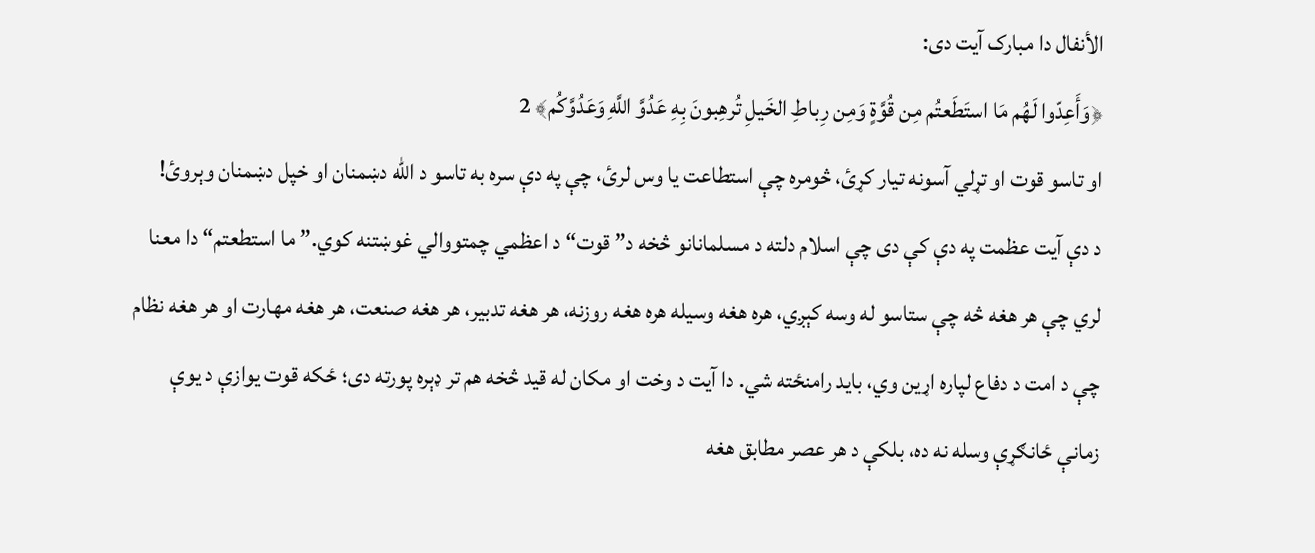الأنفال دا مبارک آیت دی:
﴿وَأَعِدّوا لَهُم مَا استَطَعتُم مِن قُوَّةٍ وَمِن رِباطِ الخَيلِ تُرهِبونَ بِهِ عَدُوَّ اللَّهِ وَعَدُوَّكُم﴾ 2
او تاسو قوت او تړلي آسونه تیار کړئ، څومره چې استطاعت یا وس لرئ، چې په دې سره به تاسو د الله دښمنان او خپل دښمنان وېروئ!
د دې آیت عظمت په دې کې دی چې اسلام دلته د مسلمانانو څخه د” قوت“ د اعظمي چمتووالي غوښتنه کوي.” ما استطعتم“ دا معنا لري چې هر هغه څه چې ستاسو له وسه کېږي، هره هغه وسیله هره هغه روزنه، هر هغه تدبیر، هر هغه صنعت، هر هغه مهارت او هر هغه نظام چې د امت د دفاع لپاره اړین وي، باید رامنځته شي. دا آیت د وخت او مکان له قید څخه هم تر ډېره پورته دی؛ ځکه قوت یوازې د یوې زمانې ځانګړې وسله نه ده، بلکې د هر عصر مطابق هغه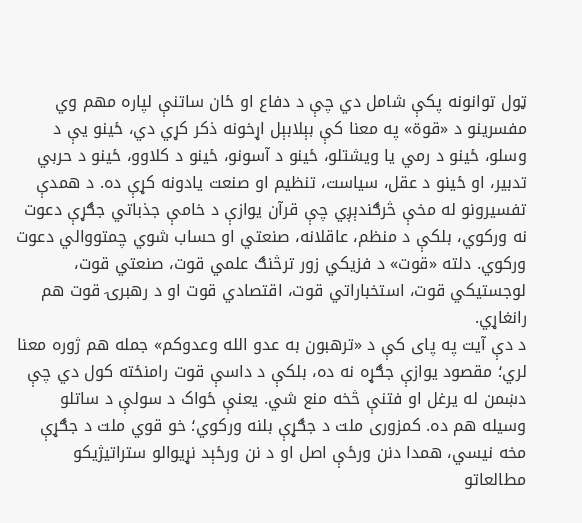ټول توانونه پکې شامل دي چې د دفاع او ځان ساتنې لپاره مهم وي
مفسرینو د «قوة» په معنا کې بېلابېل اړخونه ذکر کړي دي، ځینو یې د وسلو، ځینو د رمي یا ویشتلو، ځینو د آسونو، ځینو د کلاوو، ځینو د حربي تدبیر، او ځینو د عقل، سیاست، تنظیم او صنعت یادونه کړې ده. د همدې تفسیرونو له مخې څرګندېږي چې قرآن یوازې د خامې جذباتي جګړې دعوت نه ورکوي، بلکې د منظم، عاقلانه، صنعتي او حساب شوي چمتووالي دعوت ورکوي. دلته «قوت» د فزیکي زور ترڅنګ علمي قوت، صنعتي قوت، لوجستیکي قوت، استخباراتي قوت، اقتصادي قوت او د رهبرۍ قوت هم رانغاړي.
د دې آیت په پای کې د «ترهبون به عدو الله وعدوكم» جمله هم ژوره معنا لري؛ مقصود یوازې جګړه نه ده، بلکې د داسې قوت رامنځته کول دي چې دښمن له یرغل او فتنې څخه منع شي. یعنې ځواک د سولې د ساتلو وسیله هم ده. کمزوری ملت د جګړې بلنه ورکوي؛ خو قوي ملت د جګړې مخه نیسي، همدا دنن ورځې اصل او د نن ورځېد نړیوالو ستراتیژیکو مطالعاتو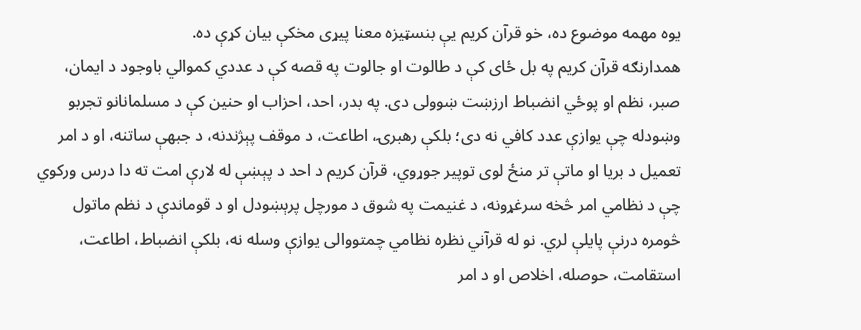یوه مهمه موضوع ده، خو قرآن کریم یې بنسټیزه معنا پیړی مخکې بیان کړې ده.
همدارنګه قرآن کریم په بل ځای کې د طالوت او جالوت په قصه کې د عددي کموالي باوجود د ایمان، صبر، نظم او پوځي انضباط ارزښت ښوولی دی. په بدر، احد، احزاب او حنین کې د مسلمانانو تجربو وښودله چې یوازې عدد کافي نه دی؛ بلکې رهبرۍ، اطاعت، د موقف پېژندنه، د جبهې ساتنه، او د امر تعمیل د بریا او ماتې تر منځ لوی توپیر جوړوي، قرآن کریم د احد د پېښې له لارې امت ته دا درس ورکوي چې د نظامي امر څخه سرغړونه، د غنیمت په شوق د مورچل پرېښودل او د قوماندې د نظم ماتول څومره درنې پایلې لري. نو له قرآني نظره نظامي چمتووالی یوازې وسله نه، بلکې انضباط، اطاعت، استقامت، حوصله، اخلاص او د امر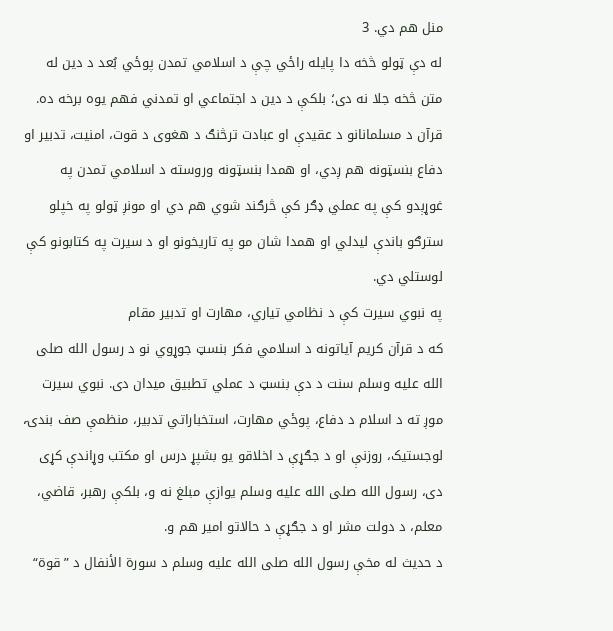منل هم دي. 3
له دې ټولو څخه دا پایله راځي چې د اسلامي تمدن پوځي بُعد د دین له متن څخه جلا نه دی؛ بلکې د دین د اجتماعي او تمدني فهم یوه برخه ده. قرآن د مسلمانانو د عقیدې او عبادت ترڅنګ د هغوی د قوت، امنیت، تدبیر او دفاع بنسټونه هم ږدي، او همدا بنسټونه وروسته د اسلامي تمدن په غوړېدو کې په عملي ډګر کې څرګند شوي هم دي او مونږ ټولو په خپلو سترګو باندې لیدلي او همدا شان مو په تاریخونو او د سیرت په کتابونو کې لوستلي دي.
په نبوي سیرت کې د نظامي تیاري، مهارت او تدبیر مقام
که د قرآن کریم آیاتونه د اسلامي فکر بنسټ جوړوي نو د رسول الله صلی الله علیه وسلم سنت د دې بنسټ د عملي تطبیق میدان دی. نبوي سیرت موږ ته د اسلام د دفاع، پوځي مهارت، استخباراتي تدبیر، منظمې صف بندۍ، لوجستیک، روزنې او د جګړې د اخلاقو یو بشپړ درس او مکتب وړاندې کړی دی، رسول الله صلی الله علیه وسلم یوازې مبلغ نه و، بلکې رهبر، قاضي، معلم، د دولت مشر او د جګړې د حالاتو امیر هم و.
د حدیث له مخې رسول الله صلی الله علیه وسلم د سورة الأنفال د ”قوة“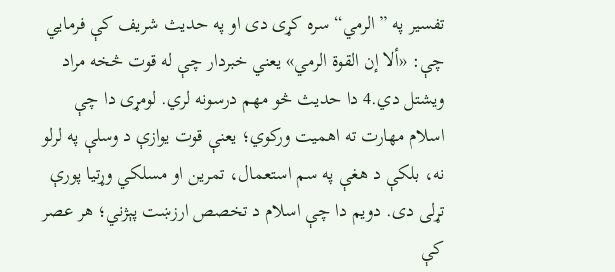تفسیر په ”الرمي“ سره کړی دی او په حدیث شریف کې فرمايي چې: «ألا إن القوة الرمي» یعني خبردار چې له قوت څخه مراد ویشتل دي.4 دا حدیث څو مهم درسونه لري. لومړی دا چې اسلام مهارت ته اهمیت ورکوي؛ یعنې قوت یوازې د وسلې په لرلو نه، بلکې د هغې په سم استعمال، تمرین او مسلکي وړتیا پورې تړلی دی. دویم دا چې اسلام د تخصص ارزښت پېژني؛ هر عصر کې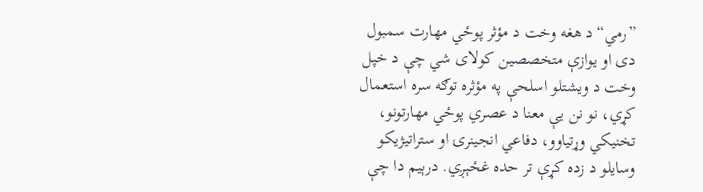”رمي“ د هغه وخت د مؤثر پوځي مهارت سمبول دی او یوازې متخصصین کولای شي چې د خپل وخت د ویشتلو اسلحې په مؤثره توګه سره استعمال کړي، نو نن یې معنا د عصري پوځي مهارتونو، تخنیکي وړتیاوو، دفاعي انجینرۍ او ستراتیژیکو وسایلو د زده کړې تر حده غځېږي. درېیم دا چې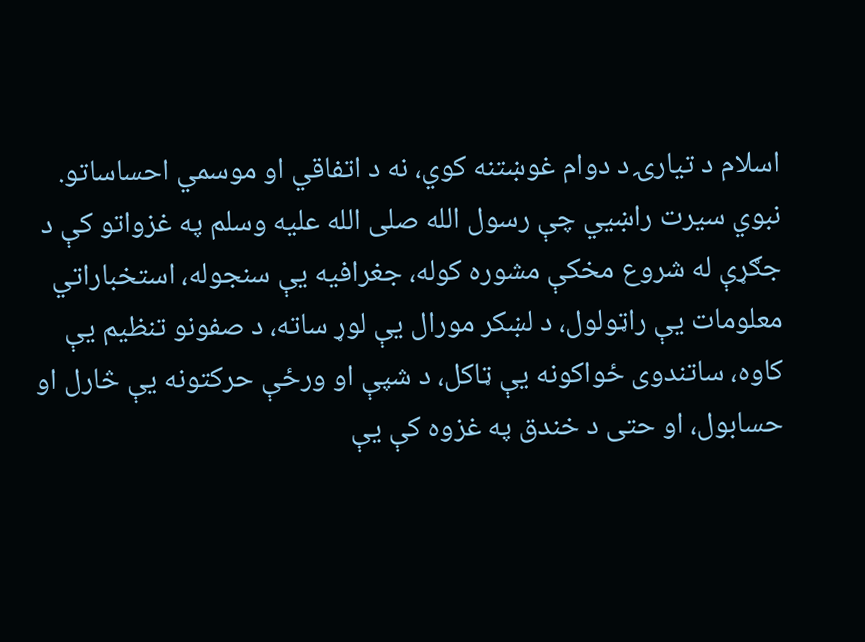اسلام د تیارۍ د دوام غوښتنه کوي، نه د اتفاقي او موسمي احساساتو.
نبوي سیرت راښيي چې رسول الله صلی الله علیه وسلم په غزواتو کې د جګړې له شروع مخکې مشوره کوله، جغرافیه یې سنجوله، استخباراتي معلومات یې راټولول، د لښکر مورال یې لوړ ساته، د صفونو تنظیم یې کاوه، ساتندوی ځواکونه یې ټاکل، د شپې او ورځې حرکتونه یې څارل او حسابول، او حتی د خندق په غزوه کې یې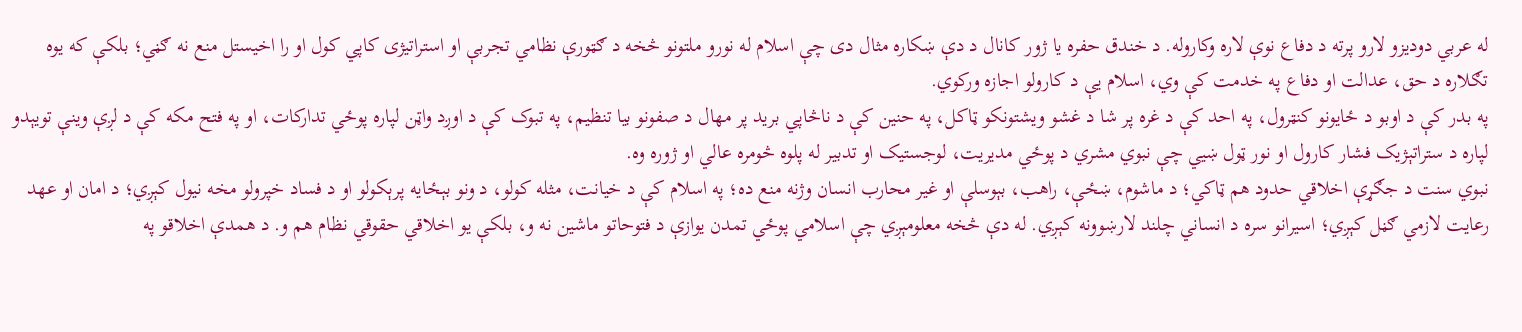له عربي دودیزو لارو پرته د دفاع نوې لاره وکاروله. د خندق حفره یا ژور کانال د دې ښکاره مثال دی چې اسلام له نورو ملتونو څخه د ګټورې نظامي تجربې او استراتیژی کاپي کول او را اخیستل منع نه ګڼي؛ بلکې که یوه تګلاره د حق، عدالت او دفاع په خدمت کې وي، اسلام یې د کارولو اجازه ورکوي.
په بدر کې د اوبو د ځایونو کنټرول، په احد کې د غره پر شا د غشو ویشتونکو ټاکل، په حنین کې د ناڅاپي برید پر مهال د صفونو بیا تنظیم، په تبوک کې د اوږد واټن لپاره پوځي تدارکات، او په فتح مکه کې د لږې وینې تویېدو لپاره د ستراتېژیک فشار کارول او نور ټول ښيي چې نبوي مشري د پوځي مدیریت، لوجستیک او تدبیر له پلوه څومره عالي او ژوره وه.
نبوي سنت د جګړې اخلاقي حدود هم ټاکي؛ د ماشوم، ښځې، راهب، بېوسلې او غیر محارب انسان وژنه منع ده؛ په اسلام کې د خیانت، مثله کولو، د ونو بېځایه پرېکولو او د فساد خپرولو مخه نیول کېږي؛ د امان او عهد رعایت لازمي ګڼل کېږي؛ اسیرانو سره د انساني چلند لارښوونه کېږي. له دې څخه معلومېږي چې اسلامي پوځي تمدن یوازې د فتوحاتو ماشین نه و، بلکې یو اخلاقي حقوقي نظام هم و. د همدې اخلاقو په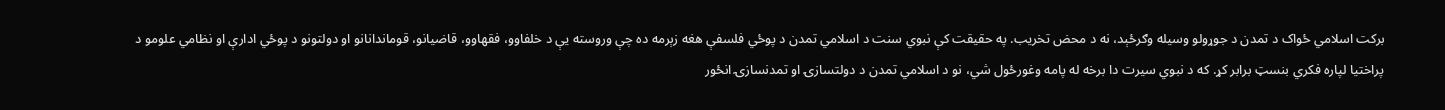برکت اسلامي ځواک د تمدن د جوړولو وسیله وګرځېد، نه د محض تخریب. په حقیقت کې نبوي سنت د اسلامي تمدن د پوځي فلسفې هغه زېرمه ده چې وروسته یې د خلفاوو، فقهاوو، قاضیانو، قوماندانانو او دولتونو د پوځي ادارې او نظامي علومو د پراختیا لپاره فکري بنسټ برابر کړ. که د نبوي سیرت دا برخه له پامه وغورځول شي، نو د اسلامي تمدن د دولتسازۍ او تمدنسازۍ انځور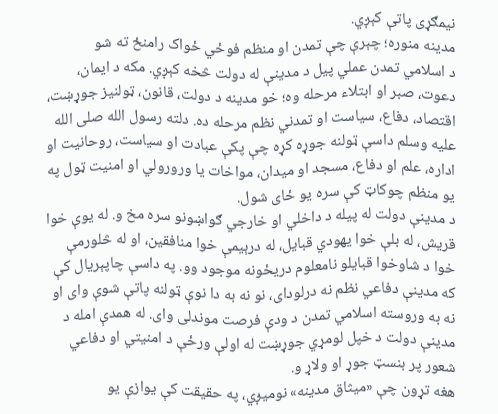نیمګړی پاتې کېږي.
مدینه منوره؛ چېرې چې تمدن او منظم فوځي ځواک رامنځ ته شو
د اسلامي تمدن عملي پیل د مدینې له دولت څخه کېږي. مکه د ایمان، دعوت، صبر او ابتلاء مرحله وه؛ خو مدینه د دولت، قانون، ټولنیز جوړښت، اقتصاد، دفاع، سیاست او تمدني نظم مرحله ده. دلته رسول الله صلی الله علیه وسلم داسې ټولنه جوړه کړه چې پکې عبادت او سیاست، روحانیت او اداره، علم او دفاع، مسجد او میدان، مواخات یا ورورولي او امنیت ټول په یو منظم چوکاټ کې سره یو ځای شول.
د مدینې دولت له پیله د داخلي او خارجي ګواښونو سره مخ و. له یوې خوا قریش، له بلې خوا یهودي قبایل، له درېیمې خوا منافقین، او له څلورمې خوا د شاوخوا قبایلو نامعلوم دریځونه موجود وو. په داسې چاپېریال کې که مدینې دفاعي نظم نه درلودای، نو نه به دا نوې ټولنه پاتې شوې وای او نه به وروسته اسلامي تمدن د ودې فرصت موندلی وای. له همدې امله د مدینې دولت د خپل لومړي جوړښت له اولې ورځې د امنیتي او دفاعي شعور پر بنسټ جوړ او ولاړ و.
هغه تړون چې «میثاق مدینه» نومیږي، په حقیقت کې یوازې یو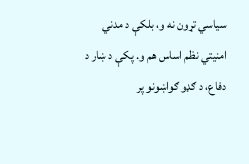سیاسي تړون نه و، بلکې د مدني امنیتي نظم اساس هم و. پکې د ښار د دفاع، د ګډو ګواښونو پر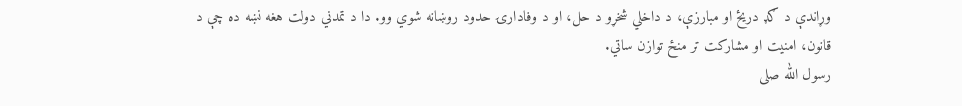وړاندې د ګډ دریځ او مبارزې، د داخلي شخړو د حل، او د وفادارۍ حدود روښانه شوي وو. دا د تمدني دولت هغه نښه ده چې د قانون، امنیت او مشارکت تر منځ توازن ساتي.
رسول الله صلی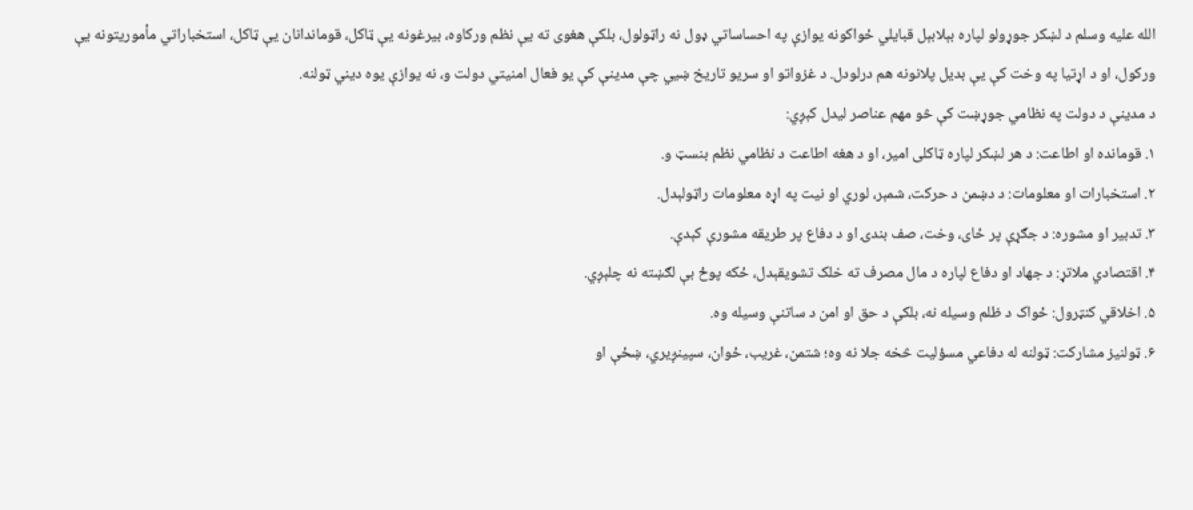الله علیه وسلم د لښکر جوړولو لپاره بېلابېل قبایلي ځواکونه یوازې په احساساتي ډول نه راټولول، بلکې هغوی ته یې نظم ورکاوه، بیرغونه یې ټاکل، قوماندانان یې ټاکل، استخباراتي مأموریتونه یې ورکول، او د اړتیا په وخت کې یې بدیل پلانونه هم درلودل. د غزواتو او سریو تاریخ ښيي چې مدینې کې یو فعال امنیتي دولت و، نه یوازې یوه دیني ټولنه.
د مدینې د دولت په نظامي جوړښت کې څو مهم عناصر لیدل کېږي:
۱. قومانده او اطاعت: د هر لښکر لپاره ټاکلی امیر، او د هغه اطاعت د نظامي نظم بنسټ و.
۲. استخبارات او معلومات: د دښمن د حرکت، شمېر، لوري او نیت په اړه معلومات راټولېدل.
۳. تدبیر او مشوره: د جګړې پر ځای، وخت، صف بندۍ او د دفاع پر طریقه مشورې کېدې.
۴. اقتصادي ملاتړ: د جهاد او دفاع لپاره د مال مصرف ته خلک تشویقېدل، ځکه پوځ بې لګښته نه چلېږي.
۵. اخلاقي کنټرول: ځواک د ظلم وسیله نه، بلکې د حق او امن د ساتنې وسیله وه.
۶. ټولنیز مشارکت: ټولنه له دفاعي مسؤلیت څخه جلا نه وه؛ شتمن، غریب، ځوان، سپینږیري، ښځې او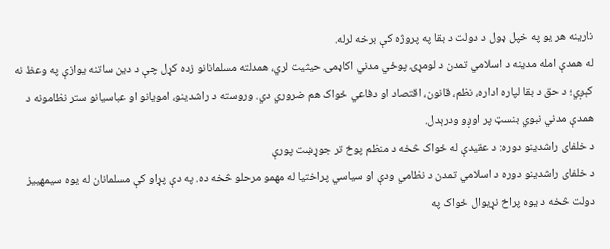نارینه هر یو په خپل ډول د دولت د بقا په پروژه کې برخه لرله.
له همدې امله مدینه د اسلامي تمدن د لومړۍ پوځي مدني اکاډمۍ حیثیت لري، همدلته مسلمانانو زده کړل چې د دین ساتنه یوازې په وعظ نه کېږي؛ د حق د بقا لپاره اداره، نظم، قانون، اقتصاد او دفاعي ځواک هم ضروري دي. وروسته د راشدینو، امویانو او عباسیانو ستر نظامونه د همدې مدني نبوي بنسټ پر اوږو ودرېدل.
د خلفای راشدینو دوره: د عقیدې له ځواک څخه د منظم پوځ تر جوړښت پورې
د خلفای راشدینو دوره د اسلامي تمدن د نظامي ودې او سیاسي پراختیا له مهمو مرحلو څخه ده. په دې پړاو کې مسلمانان له یوه سیمهییز دولت څخه د یوه پراخ نړیوال ځواک په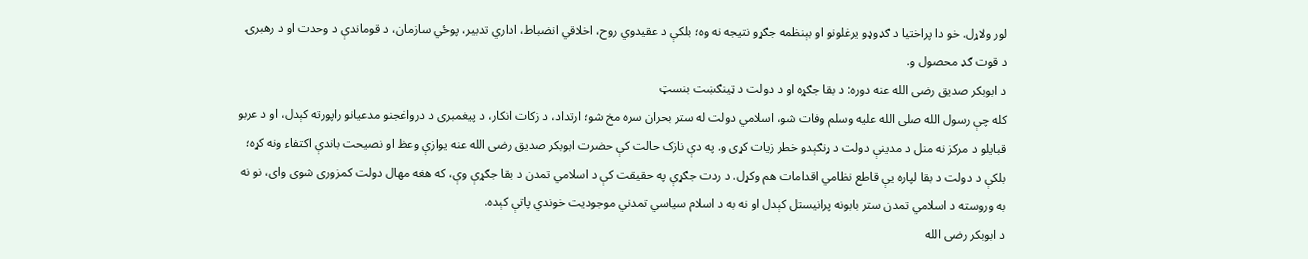لور ولاړل. خو دا پراختیا د ګډوډو یرغلونو او بېنظمه جګړو نتیجه نه وه؛ بلکې د عقیدوي روح، اخلاقي انضباط، اداري تدبیر، پوځي سازمان، د قوماندې د وحدت او د رهبرۍ د قوت ګډ محصول و.
د ابوبکر صدیق رضی الله عنه دوره: د بقا جګړه او د دولت د ټینګښت بنسټ
کله چې رسول الله صلی الله علیه وسلم وفات شو، اسلامي دولت له ستر بحران سره مخ شو؛ ارتداد، د زکات انکار، د پیغمبری د درواغجنو مدعیانو راپورته کېدل، او د عربو قبایلو د مرکز نه منل د مدینې دولت د ړنګېدو خطر زیات کړی و. په دې نازک حالت کې حضرت ابوبکر صدیق رضی الله عنه یوازې وعظ او نصیحت باندې اکتفاء ونه کړه؛ بلکې د دولت د بقا لپاره یې قاطع نظامي اقدامات هم وکړل. د ردت جګړې په حقیقت کې د اسلامي تمدن د بقا جګړې وې، که هغه مهال دولت کمزوری شوی وای، نو نه به وروسته د اسلامي تمدن ستر بابونه پرانیستل کېدل او نه به د اسلام سیاسي تمدني موجودیت خوندي پاتې کېده.
د ابوبکر رضی الله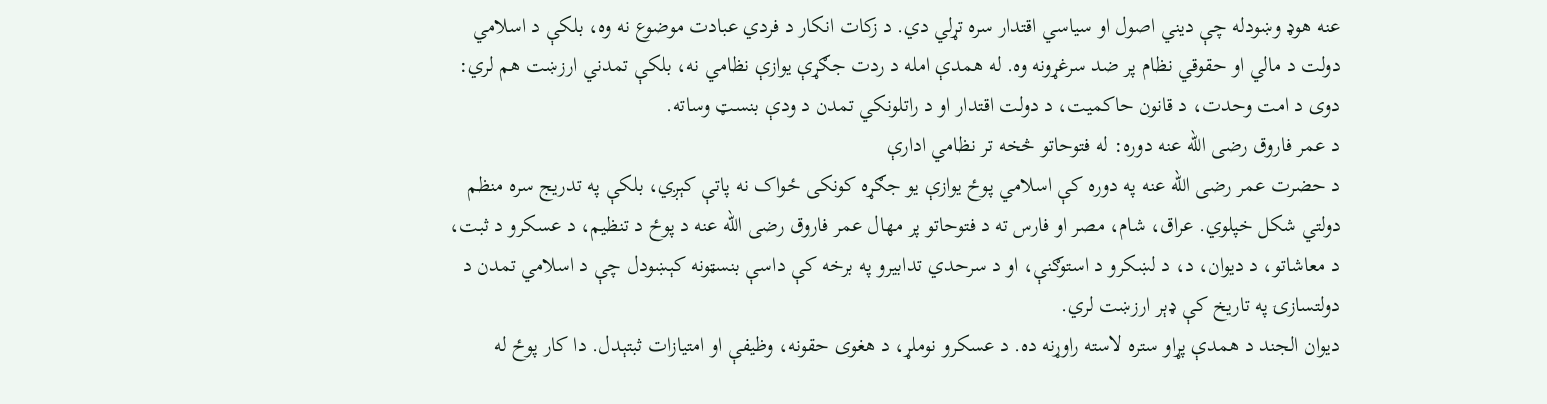عنه هوډ وښودله چې دیني اصول او سیاسي اقتدار سره تړلي دي. د زکات انکار د فردي عبادت موضوع نه وه، بلکې د اسلامي دولت د مالي او حقوقي نظام پر ضد سرغړونه وه. له همدې امله د ردت جګړې یوازې نظامي نه، بلکې تمدني ارزښت هم لري: دوی د امت وحدت، د قانون حاکمیت، د دولت اقتدار او د راتلونکي تمدن د ودې بنسټ وساته.
د عمر فاروق رضی الله عنه دوره: له فتوحاتو څخه تر نظامي ادارې
د حضرت عمر رضی الله عنه په دوره کې اسلامي پوځ یوازې یو جګړه کونکی ځواک نه پاتې کېږي، بلکې په تدریج سره منظم دولتي شکل خپلوي. عراق، شام، مصر او فارس ته د فتوحاتو پر مهال عمر فاروق رضی الله عنه د پوځ د تنظیم، د عسکرو د ثبت، د معاشاتو، د دیوان، د، د لښکرو د استوګنې، او د سرحدي تدابیرو په برخه کې داسې بنسټونه کېښودل چې د اسلامي تمدن د دولتسازۍ په تاریخ کې ډېر ارزښت لري.
دیوان الجند د همدې پړاو ستره لاسته راوړنه ده. د عسکرو نوملړ، د هغوی حقونه، وظیفې او امتیازات ثبتېدل. دا کار پوځ له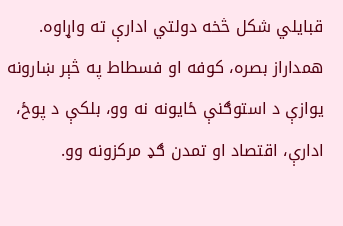قبایلي شکل څخه دولتي ادارې ته واړاوه. همداراز بصره، کوفه او فسطاط په څېر ښارونه یوازې د استوګنې ځایونه نه وو، بلکې د پوځ، ادارې، اقتصاد او تمدن ګډ مرکزونه وو.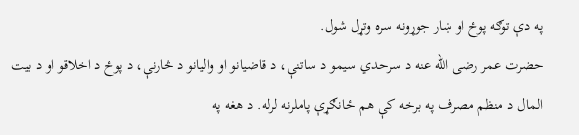په دې توګه پوځ او ښار جوړونه سره وتړل شول.
حضرت عمر رضی الله عنه د سرحدي سیمو د ساتنې، د قاضیانو او والیانو د څارنې، د پوځ د اخلاقو او د بیت المال د منظم مصرف په برخه کې هم ځانګړې پاملرنه لرله. د هغه په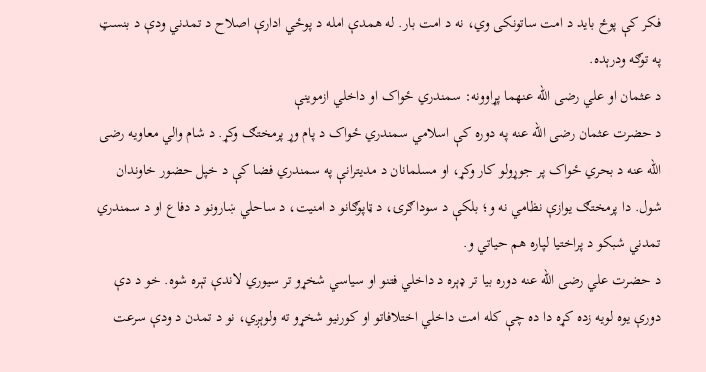فکر کې پوځ باید د امت ساتونکی وي، نه د امت بار. له همدې امله د پوځي ادارې اصلاح د تمدني ودې د بنسټ په توګه ودرېده.
د عثمان او علي رضی الله عنهما پړاوونه: سمندري ځواک او داخلي ازموینې
د حضرت عثمان رضی الله عنه په دوره کې اسلامي سمندري ځواک د پام وړ پرمختګ وکړ. د شام والي معاویه رضی الله عنه د بحري ځواک پر جوړولو کار وکړ، او مسلمانان د مدیترانې په سمندري فضا کې د خپل حضور خاوندان شول. دا پرمختګ یوازې نظامي نه و؛ بلکې د سوداګرۍ، د ټاپوګانو د امنیت، د ساحلي ښارونو د دفاع او د سمندري تمدني شبکو د پراختیا لپاره هم حیاتي و.
د حضرت علي رضی الله عنه دوره بیا تر ډېره د داخلي فتنو او سیاسي شخړو تر سیوري لاندې تېره شوه. خو د دې دورې یوه لویه زده کړه دا ده چې کله امت داخلي اختلافاتو او کورنیو شخړو ته ولوېږي، نو د تمدن د ودې سرعت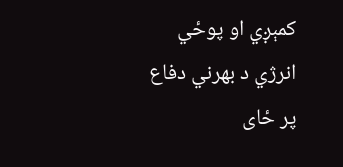کمېږي او پوځي انرژي د بهرني دفاع پر ځای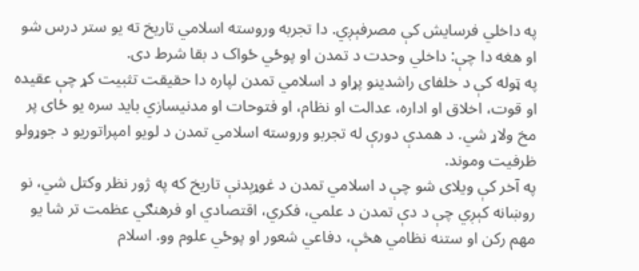په داخلي فرسایش کې مصرفېږي. دا تجربه وروسته اسلامي تاریخ ته یو ستر درس شو او هغه دا چې: داخلي وحدت د تمدن او پوځي ځواک د بقا شرط دی.
په ټوله کې د خلفای راشدینو پړاو د اسلامي تمدن لپاره دا حقیقت تثبیت کړ چې عقیده او قوت، اخلاق او اداره، عدالت او نظام، او فتوحات او مدنيسازي باید سره یو ځای پر مخ ولاړ شي. د همدې دورې له تجربو وروسته اسلامي تمدن د لویو امپراتوریو د جوړولو ظرفیت وموند.
په آخر کې ویلای شو چې د اسلامي تمدن د غوړېدنې تاریخ که په ژور نظر وکتل شي، نو روښانه کېږي چې د دې تمدن د علمي، فکري، اقتصادي او فرهنګي عظمت تر شا یو مهم رکن او ستنه نظامي هڅې، دفاعي شعور او پوځي علوم وو. اسلام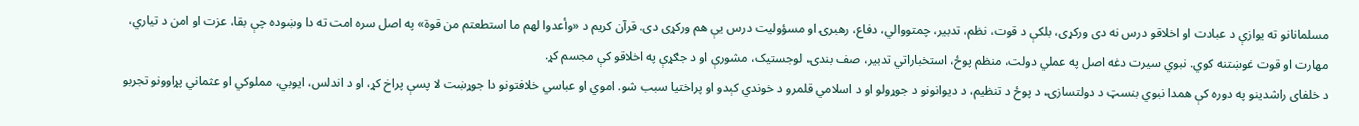مسلمانانو ته یوازې د عبادت او اخلاقو درس نه دی ورکړی، بلکې د قوت، نظم، تدبیر، چمتووالي، دفاع، رهبرۍ او مسؤولیت درس یې هم ورکړی دی. قرآن کریم د «وأعدوا لهم ما استطعتم من قوة» په اصل سره امت ته دا وښوده چې بقا، عزت او امن د تیاري، مهارت او قوت غوښتنه کوي. نبوي سیرت دغه اصل په عملي دولت، منظم پوځ، استخباراتي تدبیر، صف بندۍ، لوجستیک، مشورې او د جګړې په اخلاقو کې مجسم کړ.
د خلفای راشدینو په دوره کې همدا نبوي بنسټ د دولتسازۍ، د پوځ د تنظیم، د دیوانونو د جوړولو او د اسلامي قلمرو د خوندي کېدو او پراختیا سبب شو. اموي او عباسي خلافتونو دا جوړښت لا پسې پراخ کړ، او د اندلس، ایوبي، مملوکي او عثماني پړاوونو تجربو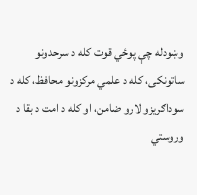وښودله چې پوځي قوت کله د سرحدونو ساتونکی، کله د علمي مرکزونو محافظ، کله د سوداګریزو لارو ضامن، او کله د امت د بقا د وروستي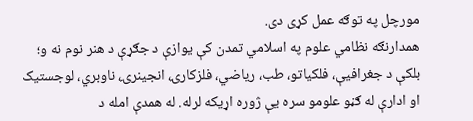مورچل په توګه عمل کړی دی.
همدارنګه نظامي علوم په اسلامي تمدن کې یوازې د جګړې د هنر نوم نه و؛ بلکې د جغرافیې، فلکیاتو، طب، ریاضي، فلزکارۍ، انجینرۍ، ناوبري، لوجستیک او ادارې له ګڼو علومو سره یې ژوره اړیکه لرله. له همدې امله د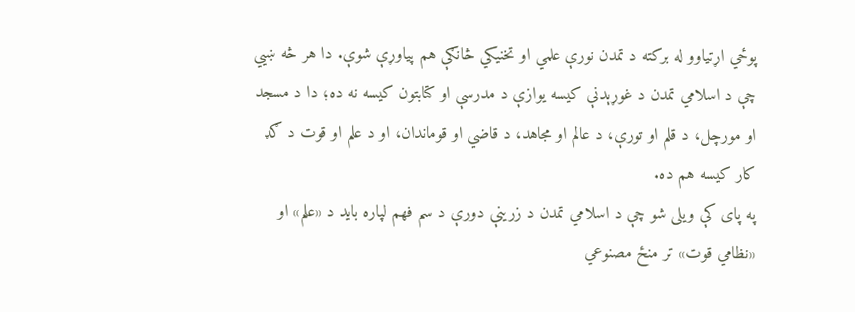پوځي اړتیاوو له برکته د تمدن نورې علمي او تخنیکي څانګې هم پیاوړې شوې. دا هر څه ښيي چې د اسلامي تمدن د غوړېدنې کیسه یوازې د مدرسې او کتابتون کیسه نه ده؛ دا د مسجد او مورچل، د قلم او تورې، د عالم او مجاهد، د قاضي او قوماندان، او د علم او قوت د ګډ کار کیسه هم ده.
په پای کې ویلی شو چې د اسلامي تمدن د زرینې دورې د سم فهم لپاره باید د «علم» او «نظامي قوت» تر منځ مصنوعي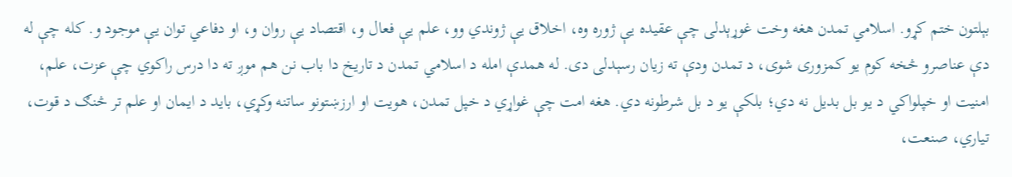بېلتون ختم کړو. اسلامي تمدن هغه وخت غوړېدلی چې عقیده یې ژوره وه، اخلاق یې ژوندي وو، علم یې فعال و، اقتصاد یې روان و، او دفاعي توان یې موجود و. کله چې له دې عناصرو څخه کوم یو کمزوری شوی، د تمدن ودې ته زیان رسېدلی دی. له همدې امله د اسلامي تمدن د تاریخ دا باب نن هم موږ ته دا درس راکوي چې عزت، علم، امنیت او خپلواکي د یو بل بدیل نه دي؛ بلکې یو د بل شرطونه دي. هغه امت چې غواړي د خپل تمدن، هویت او ارزښتونو ساتنه وکړي، باید د ایمان او علم تر څنګ د قوت، تیاري، صنعت،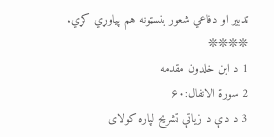تدبیر او دفاعي شعور بنسټونه هم پیاوړي کړي.
❊❊❊❊
1 د ابن خلدون مقدمه
2 سورة الانفال:۶۰
3 د دې د زیاتې تشریح لپاره کولای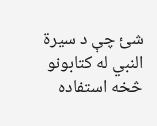شئ چې د سیرة النبي له کتابونو څخه استفاده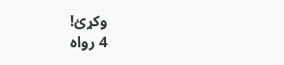وکړئ!
4 رواه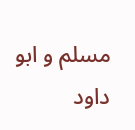مسلم و ابو داود